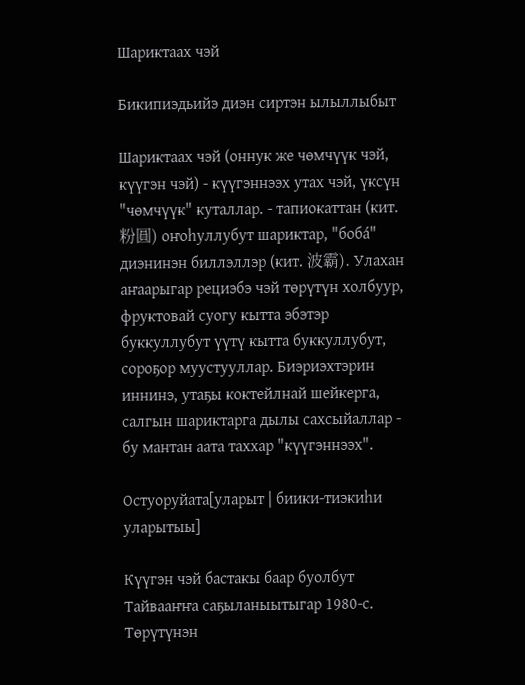Шариктаах чэй

Бикипиэдьийэ диэн сиртэн ылыллыбыт

Шариктаах чэй (оннук же чөмчүүк чэй, күүгэн чэй) - күүгэннээх утах чэй, үксүн "чөмчүүк" куталлар. - тапиокаттан (кит. 粉圓) оҥоһуллубут шариктар, "боба́" диэнинэн биллэллэр (кит. 波霸). Улахан аҥаарыгар рециэбэ чэй төрүтүн холбуур, фруктовай суогу кытта эбэтэр буккуллубут үүтү кытта буккуллубут, сороҕор муустууллар. Биэриэхтэрин иннинэ, утаҕы коктейлнай шейкерга, салгын шариктарга дылы сахсыйаллар - бу мантан аата таххар "күүгэннээх".

Остуоруйата[уларыт | биики-тиэкиһи уларытыы]

Күүгэн чэй бастакы баар буолбут Тайвааҥҥа саҕыланыытыгар 1980-с. Төрүтүнэн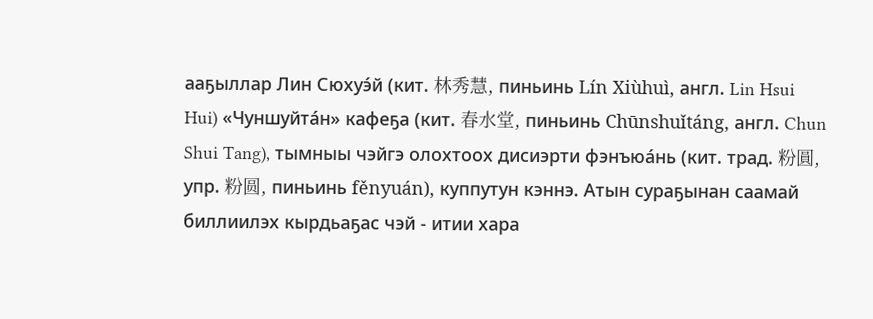ааҕыллар Лин Сюхуэ́й (кит. 林秀慧, пиньинь Lín Xiùhuì, англ. Lin Hsui Hui) «Чуншуйта́н» кафеҕа (кит. 春水堂, пиньинь Chūnshuǐtáng, англ. Chun Shui Tang), тымныы чэйгэ олохтоох дисиэрти фэнъюа́нь (кит. трад. 粉圓, упр. 粉圆, пиньинь fěnyuán), куппутун кэннэ. Атын сураҕынан саамай биллиилэх кырдьаҕас чэй - итии хара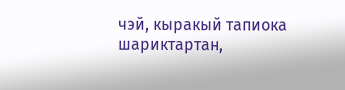чэй, кыракый тапиока шариктартан,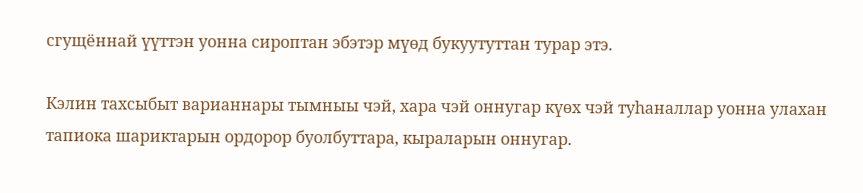сгущённай үүттэн уонна сироптан эбэтэр мүөд букуутуттан турар этэ.

Кэлин тахсыбыт варианнары тымныы чэй, хара чэй оннугар күөх чэй туһаналлар уонна улахан тапиока шариктарын ордорор буолбуттара, кыраларын оннугар.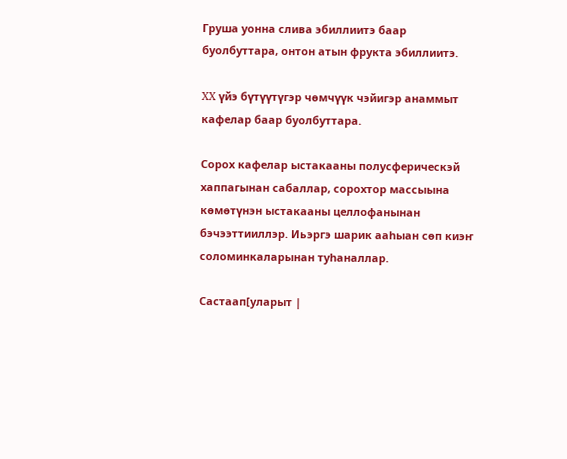Груша уонна слива эбиллиитэ баар буолбуттара, онтон атын фрукта эбиллиитэ.

XX үйэ бүтүүтүгэр чөмчүүк чэйигэр анаммыт кафелар баар буолбуттара.

Сорох кафелар ыстакааны полусферическэй хаппагынан сабаллар, сорохтор массыына көмөтүнэн ыстакааны целлофанынан бэчээттииллэр. Иьэргэ шарик ааһыан сөп киэҥ соломинкаларынан туһаналлар.

Састаап[уларыт |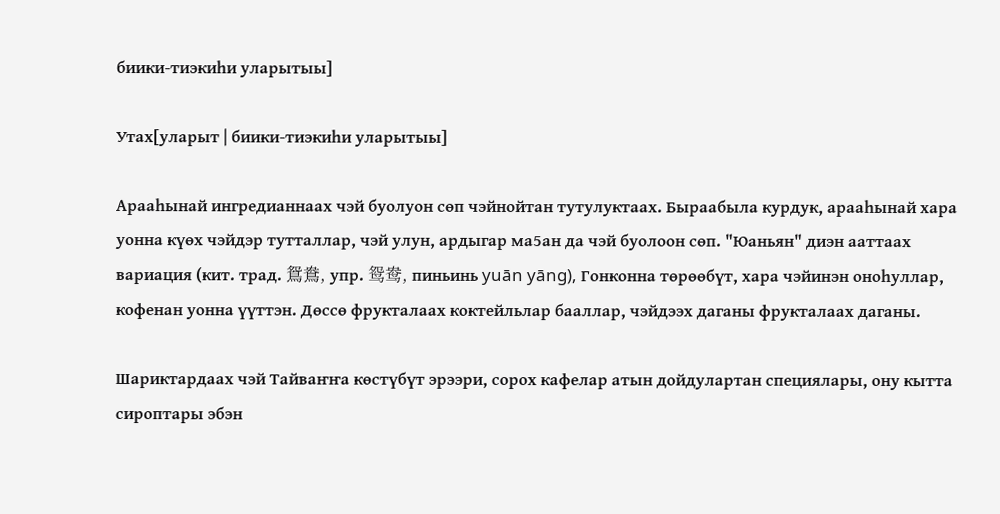биики-тиэкиһи уларытыы]

Утах[уларыт | биики-тиэкиһи уларытыы]

Арааһынай ингредианнаах чэй буолуон сөп чэйнойтан тутулуктаах. Быраабыла курдук, арааһынай хара уонна күөх чэйдэр тутталлар, чэй улун, ардыгар ма5ан да чэй буолоон сөп. "Юаньян" диэн ааттаах вариация (кит. трад. 鴛鴦, упр. 鸳鸯, пиньинь yuān yāng), Гонконна төрөөбүт, хара чэйинэн оноһуллар, кофенан уонна үүттэн. Дөссө фрукталаах коктейльлар бааллар, чэйдээх даганы фрукталаах даганы.

Шариктардаах чэй Тайваҥҥа көстүбүт эрээри, сорох кафелар атын дойдулартан специялары, ону кытта сироптары эбэн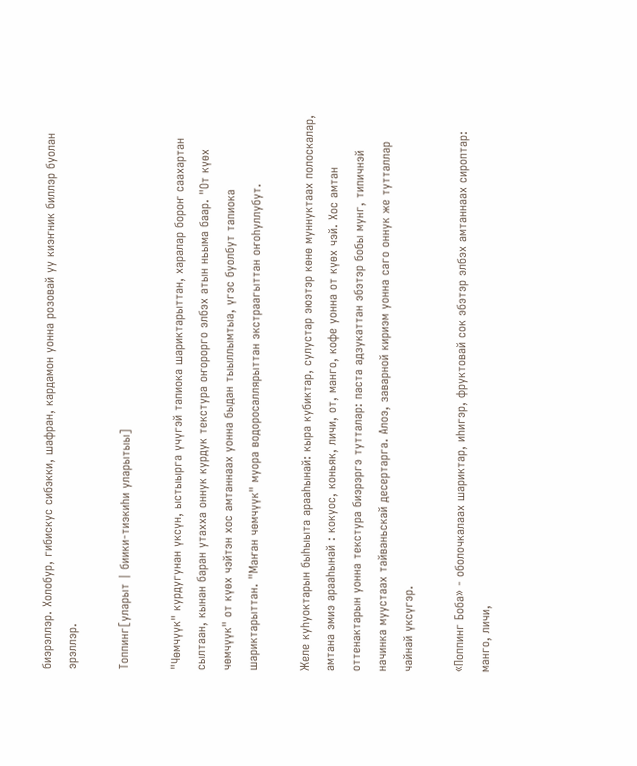биэрэллэр. Холобур, гибискус сибэкки, шафран, кардамон уонна розовай уу киэҥник биллэр буолан эрэллэр.

Топпинг[уларыт | биики-тиэкиһи уларытыы]

"Чөмчүүк" курдугунан үксүн, ыстыырга үчүгэй тапиока шариктарыттан, харалар бороҥ саахартан сылтаан, кынан баран утахха оннук курдук текстура оҥорорго элбэх атын ньыма баар. "От күөх чөмчүүк" от күөх чэйтэн хос амтаннаах уонна быдан тыыллымтыа, үгэс буолбут тапиока шариктарыттан. "Маҥан чөмчүүк" муора водоросаллярыттан экстраагыттан оҥоhуллубут.

Желе куhуоктарын быhыыта арааhынай: кыра кубиктар, сулустар эюэтэр көнө муннуктаах полоскалар, амтана эмиэ арааhынай : кокуос, коньяк, личи, от, манго, кофе уонна от күөх чэй. Хос амтан оттенактарын уонна текстура биэрэргэ тутталар: паста адзукаттан эбэтэр бобы мунг, типичнэй начинка муустаах тайваньскай десертарга. Алоэ, заварной кириэм уонна саго оннук же тутталлар чайнай үксүгэр.

«Поппинг Боба» - оболочкалаах шариктар, иhигэр, фруктовай сок эбэтэр элбэх амтаннаах сироптар: манго, личи,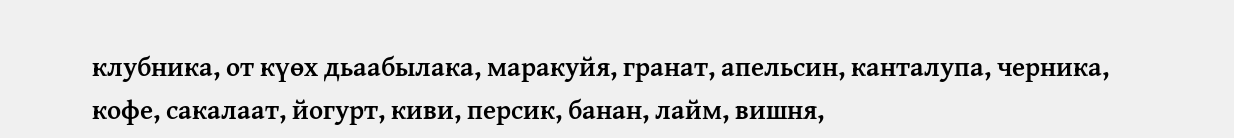клубника, от күөх дьаабылака, маракуйя, гранат, апельсин, канталупа, черника, кофе, сакалаат, йогурт, киви, персик, банан, лайм, вишня,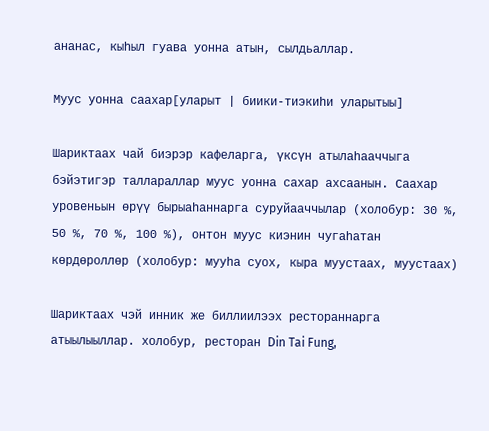ананас, кыhыл гуава уонна атын, сылдьаллар.

Муус уонна саахар[уларыт | биики-тиэкиһи уларытыы]

Шариктаах чай биэрэр кафеларга, үксүн атылаhааччыга бэйэтигэр таллараллар муус уонна сахар ахсаанын. Саахар уровеньын өрүү бырыаhаннарга суруйааччылар (холобур: 30 %, 50 %, 70 %, 100 %), онтон муус киэнин чугаhатан көрдөроллөр (холобур: мууhа суох, кыра муустаах, муустаах)

Шариктаах чэй инник же биллиилээх рестораннарга атыылыыллар. холобур, ресторан Din Tai Fung,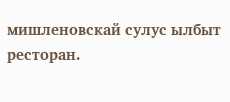мишленовскай сулус ылбыт ресторан.